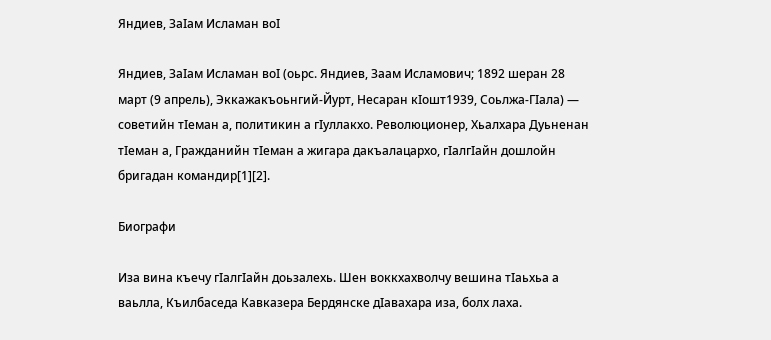Яндиев, ЗаӀам Исламан воӀ

Яндиев, ЗаӀам Исламан воӀ (оьрс. Яндиев, Заам Исламович; 1892 шеран 28 март (9 апрель), Эккажакъоьнгий-Йурт, Несаран кӀошт1939, Соьлжа-ГӀала) — советийн тӀеман а, политикин а гӀуллакхо. Революционер, Хьалхара Дуьненан тӀеман а, Гражданийн тӀеман а жигара дакъалацархо, гӀалгӀайн дошлойн бригадан командир[1][2].

Биографи

Иза вина къечу гӀалгӀайн доьзалехь. Шен воккхахволчу вешина тӀаьхьа а ваьлла, Къилбаседа Кавказера Бердянске дӀавахара иза, болх лаха.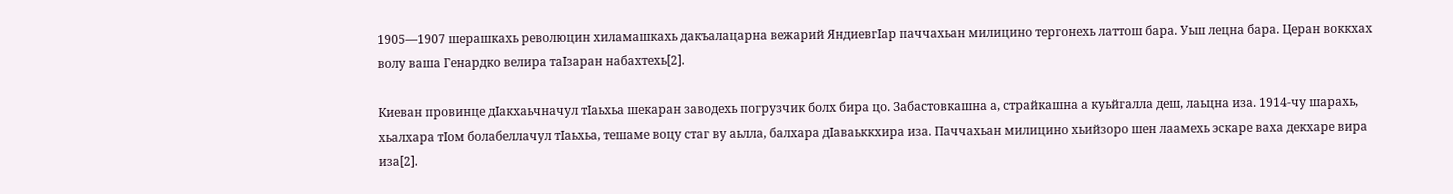1905—1907 шерашкахь революцин хиламашкахь дакъалацарна вежарий ЯндиевгӀар паччахьан милицино тергонехь латтош бара. Уьш лецна бара. Церан воккхах волу ваша Генардко велира таӀзаран набахтехь[2].

Киеван провинце дӀакхаьчначул тӀаьхьа шекаран заводехь погрузчик болх бира цо. Забастовкашна а, страйкашна а куьйгалла деш, лаьцна иза. 1914-чу шарахь, хьалхара тӀом болабеллачул тӀаьхьа, тешаме воцу стаг ву аьлла, балхара дӀаваьккхира иза. Паччахьан милицино хьийзоро шен лаамехь эскаре ваха декхаре вира иза[2].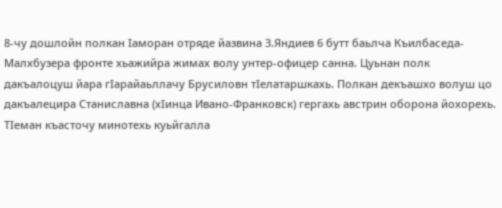8-чу дошлойн полкан Ӏаморан отряде йазвина З.Яндиев 6 бутт баьлча Къилбаседа-Малхбузера фронте хьажийра жимах волу унтер-офицер санна. Цуьнан полк дакъалоцуш йара гӀарайаьллачу Брусиловн тӀелатаршкахь. Полкан декъашхо волуш цо дакъалецира Станиславна (хӀинца Ивано-Франковск) гергахь австрин оборона йохорехь. ТӀеман къасточу минотехь куьйгалла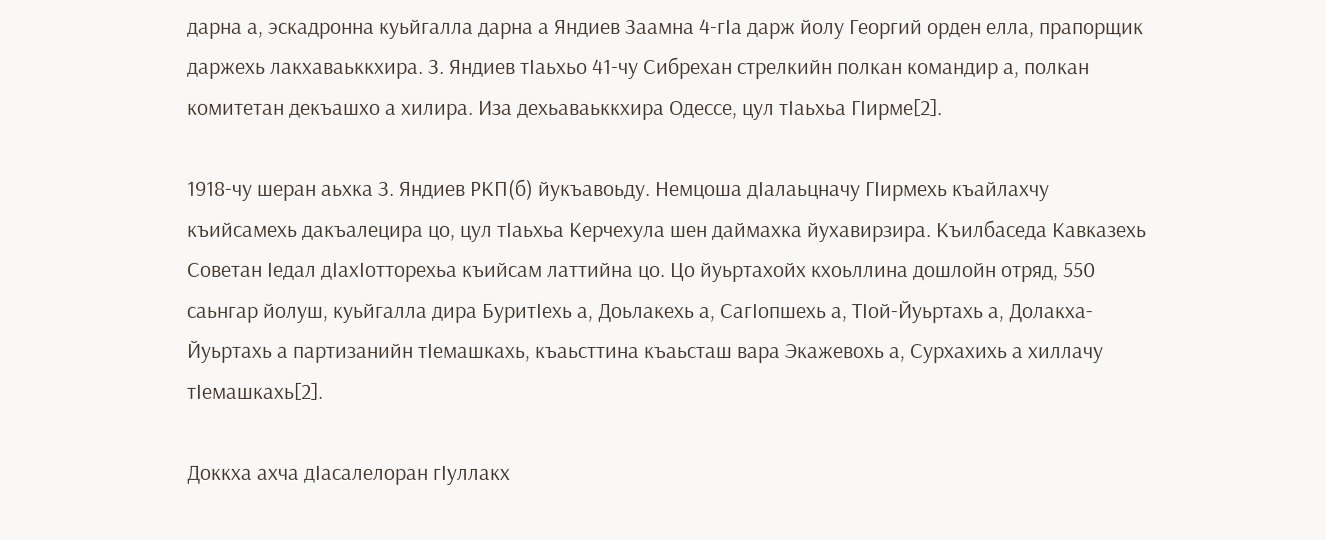дарна а, эскадронна куьйгалла дарна а Яндиев Заамна 4-гӀа дарж йолу Георгий орден елла, прапорщик даржехь лакхаваьккхира. З. Яндиев тӀаьхьо 41-чу Сибрехан стрелкийн полкан командир а, полкан комитетан декъашхо а хилира. Иза дехьаваьккхира Одессе, цул тӀаьхьа ГӀирме[2].

1918-чу шеран аьхка З. Яндиев РКП(б) йукъавоьду. Немцоша дӀалаьцначу ГӀирмехь къайлахчу къийсамехь дакъалецира цо, цул тӀаьхьа Керчехула шен даймахка йухавирзира. Къилбаседа Кавказехь Советан Ӏедал дӀахӀотторехьа къийсам латтийна цо. Цо йуьртахойх кхоьллина дошлойн отряд, 550 саьнгар йолуш, куьйгалла дира БуритӀехь а, Доьлакехь а, СагӀопшехь а, ТӀой-Йуьртахь а, Долакха-Йуьртахь а партизанийн тӀемашкахь, къаьсттина къаьсташ вара Экажевохь а, Сурхахихь а хиллачу тӀемашкахь[2].

Доккха ахча дӀасалелоран гӀуллакх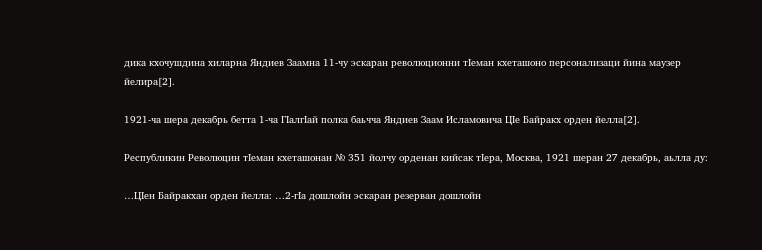дика кхочушдина хиларна Яндиев Заамна 11-чу эскаран революционни тӀеман кхеташоно персонализаци йина маузер йелира[2].

1921-ча шера декабрь бетта 1-ча ГӀалгӀай полка баьчча Яндиев Заам Исламовича ЦӀе Байракх орден йелла[2].

Республикин Революцин тӀеман кхеташонан № 351 йолчу орденан кийсак тӀера, Москва, 1921 шеран 27 декабрь, аьлла ду:

…ЦӀен Байракхан орден йелла: …2-гӀа дошлойн эскаран резерван дошлойн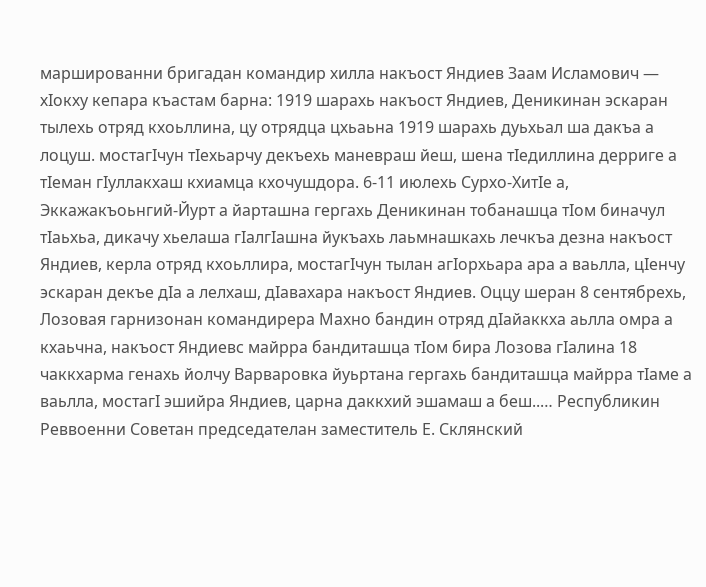маршированни бригадан командир хилла накъост Яндиев Заам Исламович — хӀокху кепара къастам барна: 1919 шарахь накъост Яндиев, Деникинан эскаран тылехь отряд кхоьллина, цу отрядца цхьаьна 1919 шарахь дуьхьал ша дакъа а лоцуш. мостагӀчун тӀехьарчу декъехь маневраш йеш, шена тӀедиллина дерриге а тӀеман гӀуллакхаш кхиамца кхочушдора. 6-11 июлехь Сурхо-ХитӀе а, Эккажакъоьнгий-Йурт а йарташна гергахь Деникинан тобанашца тӀом биначул тӀаьхьа, дикачу хьелаша гӀалгӀашна йукъахь лаьмнашкахь лечкъа дезна накъост Яндиев, керла отряд кхоьллира, мостагӀчун тылан агӀорхьара ара а ваьлла, цӀенчу эскаран декъе дӀа а лелхаш, дӀавахара накъост Яндиев. Оццу шеран 8 сентябрехь, Лозовая гарнизонан командирера Махно бандин отряд дӀайаккха аьлла омра а кхаьчна, накъост Яндиевс майрра бандиташца тӀом бира Лозова гӀалина 18 чаккхарма генахь йолчу Варваровка йуьртана гергахь бандиташца майрра тӀаме а ваьлла, мостагӀ эшийра Яндиев, царна даккхий эшамаш а беш..… Республикин Реввоенни Советан председателан заместитель Е. Склянский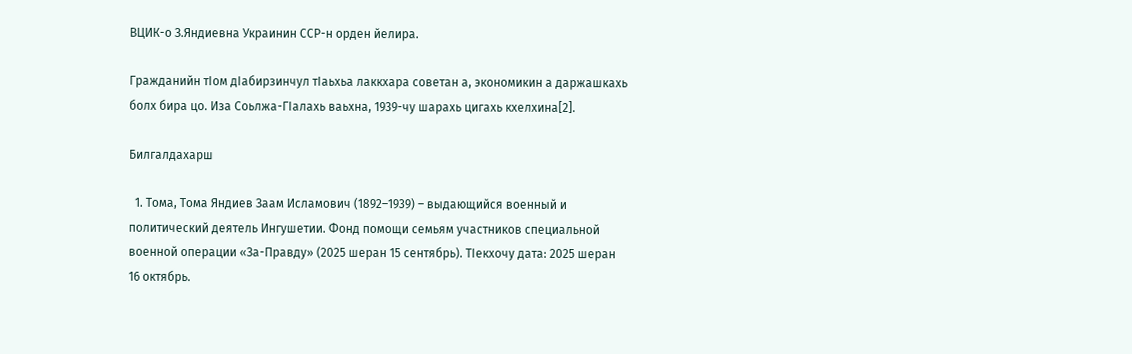ВЦИК-о З.Яндиевна Украинин ССР-н орден йелира.

Гражданийн тӀом дӀабирзинчул тӀаьхьа лаккхара советан а, экономикин а даржашкахь болх бира цо. Иза Соьлжа-ГӀалахь ваьхна, 1939-чу шарахь цигахь кхелхина[2].

Билгалдахарш

  1. Тома, Тома Яндиев Заам Исламович (1892–1939) – выдающийся военный и политический деятель Ингушетии. Фонд помощи семьям участников специальной военной операции «За-Правду» (2025 шеран 15 сентябрь). ТӀекхочу дата: 2025 шеран 16 октябрь.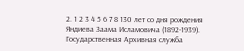2. 1 2 3 4 5 6 7 8 130 лет со дня рождения Яндиева Заама Исламовича (1892-1939). Государственная Архивная служба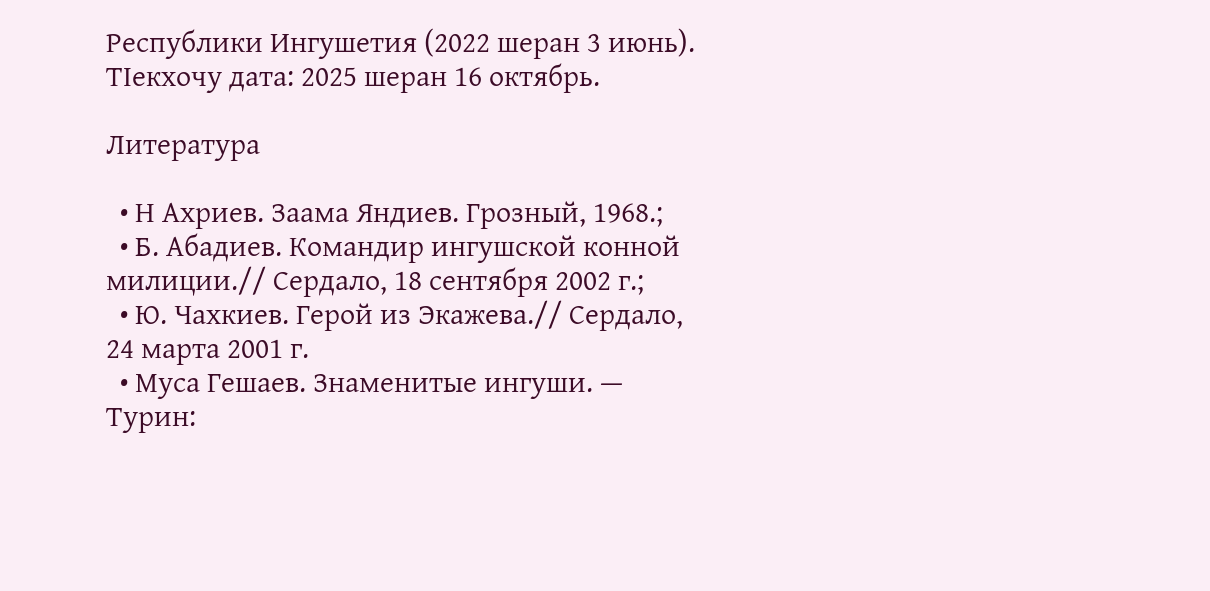Республики Ингушетия (2022 шеран 3 июнь). ТӀекхочу дата: 2025 шеран 16 октябрь.

Литература

  • Н Ахриев. Заама Яндиев. Грозный, 1968.;
  • Б. Абадиев. Командир ингушской конной милиции.// Сердало, 18 сентября 2002 г.;
  • Ю. Чахкиев. Герой из Экажева.// Сердало, 24 марта 2001 г.
  • Муса Гешаев. Знаменитые ингуши. — Турин: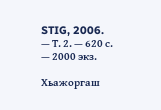STIG, 2006. — Т. 2. — 620 с. — 2000 экз.

Хьажоргаш